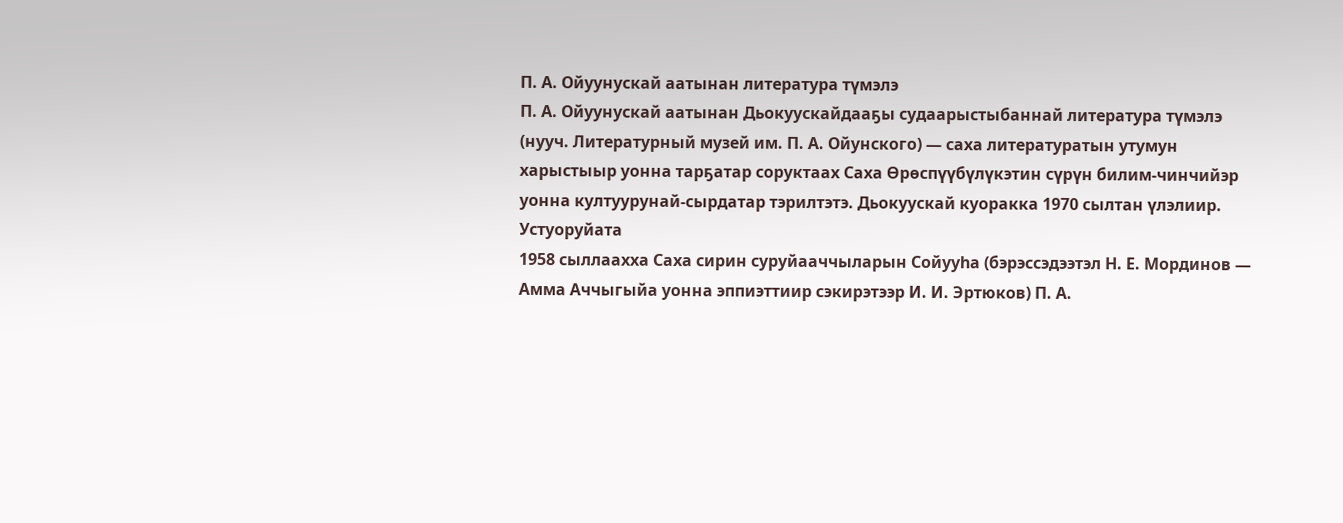П. А. Ойуунускай аатынан литература түмэлэ
П. А. Ойуунускай аатынан Дьокуускайдааҕы судаарыстыбаннай литература түмэлэ (нууч. Литературный музей им. П. А. Ойунского) — саха литературатын утумун харыстыыр уонна тарҕатар соруктаах Саха Өрөспүүбүлүкэтин сүрүн билим-чинчийэр уонна култуурунай-сырдатар тэрилтэтэ. Дьокуускай куоракка 1970 сылтан үлэлиир.
Устуоруйата
1958 сыллаахха Саха сирин суруйааччыларын Сойууһа (бэрэссэдээтэл Н. Е. Мординов — Амма Аччыгыйа уонна эппиэттиир сэкирэтээр И. И. Эртюков) П. А.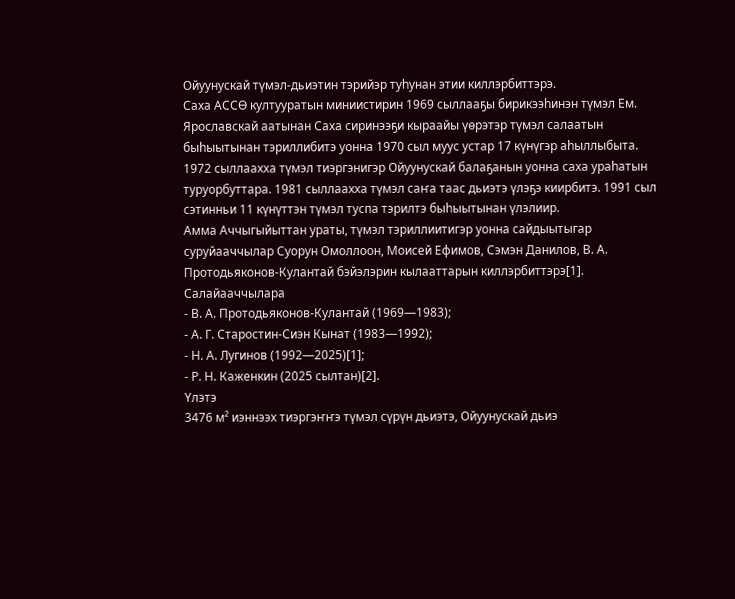Ойуунускай түмэл-дьиэтин тэрийэр туһунан этии киллэрбиттэрэ.
Саха АССӨ култууратын миниистирин 1969 сыллааҕы бирикээһинэн түмэл Ем. Ярославскай аатынан Саха сиринээҕи кыраайы үөрэтэр түмэл салаатын быһыытынан тэриллибитэ уонна 1970 сыл муус устар 17 күнүгэр аһыллыбыта.
1972 сыллаахха түмэл тиэргэнигэр Ойуунускай балаҕанын уонна саха ураһатын туруорбуттара. 1981 сыллаахха түмэл саҥа таас дьиэтэ үлэҕэ киирбитэ. 1991 сыл сэтинньи 11 күнүттэн түмэл туспа тэрилтэ быһыытынан үлэлиир.
Амма Аччыгыйыттан ураты, түмэл тэриллиитигэр уонна сайдыытыгар суруйааччылар Суорун Омоллоон, Моисей Ефимов, Сэмэн Данилов, В. А. Протодьяконов-Кулантай бэйэлэрин кылааттарын киллэрбиттэрэ[1].
Салайааччылара
- В. А. Протодьяконов-Кулантай (1969—1983);
- А. Г. Старостин-Сиэн Кынат (1983—1992);
- Н. А. Лугинов (1992—2025)[1];
- Р. Н. Каженкин (2025 сылтан)[2].
Үлэтэ
3476 м² иэннээх тиэргэҥҥэ түмэл сүрүн дьиэтэ, Ойуунускай дьиэ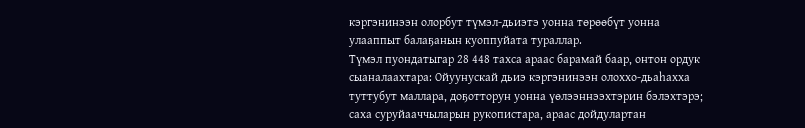кэргэнинээн олорбут түмэл-дьиэтэ уонна төрөөбүт уонна улааппыт балаҕанын куоппуйата тураллар.
Түмэл пуондатыгар 28 448 тахса араас барамай баар, онтон ордук сыаналаахтара: Ойуунускай дьиэ кэргэнинээн олоххо-дьаһахха туттубут маллара, доҕотторун уонна үөлээннээхтэрин бэлэхтэрэ; саха суруйааччыларын рукопистара, араас дойдулартан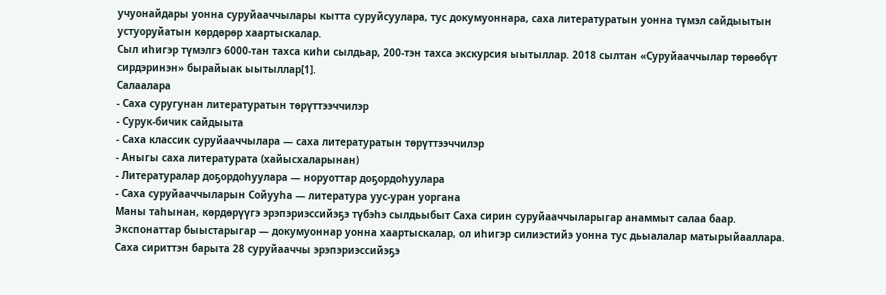учуонайдары уонна суруйааччылары кытта суруйсуулара, тус докумуоннара, саха литературатын уонна түмэл сайдыытын устуоруйатын көрдөрөр хаартыскалар.
Сыл иһигэр түмэлгэ 6000-тан тахса киһи сылдьар, 200-тэн тахса экскурсия ыытыллар. 2018 сылтан «Суруйааччылар төрөөбүт сирдэринэн» бырайыак ыытыллар[1].
Салаалара
- Саха суругунан литературатын төрүттээччилэр
- Сурук-бичик сайдыыта
- Саха классик суруйааччылара — саха литературатын төрүттээччилэр
- Аныгы саха литературата (хайысхаларынан)
- Литературалар доҕордоһуулара — норуоттар доҕордоһуулара
- Саха суруйааччыларын Сойууһа — литература уус-уран уоргана
Маны таһынан, көрдөрүүгэ эрэпэриэссийэҕэ түбэһэ сылдьыбыт Саха сирин суруйааччыларыгар анаммыт салаа баар. Экспонаттар быыстарыгар — докумуоннар уонна хаартыскалар, ол иһигэр силиэстийэ уонна тус дьыалалар матырыйааллара. Саха сириттэн барыта 28 суруйааччы эрэпэриэссийэҕэ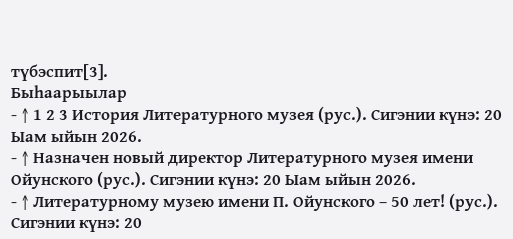түбэспит[3].
Быһаарыылар
- ↑ 1 2 3 История Литературного музея (рус.). Сигэнии күнэ: 20 Ыам ыйын 2026.
- ↑ Назначен новый директор Литературного музея имени Ойунского (рус.). Сигэнии күнэ: 20 Ыам ыйын 2026.
- ↑ Литературному музею имени П. Ойунского – 50 лет! (рус.). Сигэнии күнэ: 20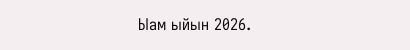Ыам ыйын 2026.